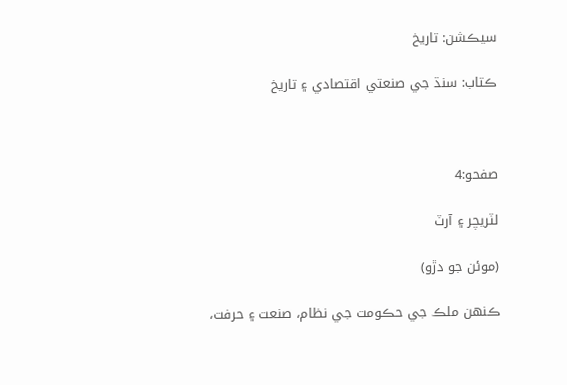سيڪشن: تاريخ

ڪتاب: سنڌ جي صنعتي اقتصادي ۽ تاريخ



صفحو:4

لٽريچر ۽ آرٽ

(موئن جو دڙو)

ڪنھن ملڪ جي حڪومت جي نظام، صنعت ۽ حرفت،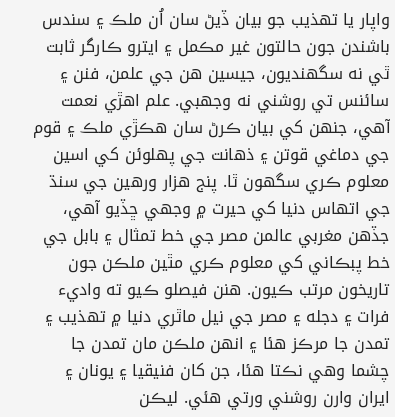واپار يا تھذيب جو بيان ڏيڻ سان اُن ملڪ ۽ سندس باشندن جون حالتون غير مڪمل ۽ ايترو ڪارگر ثابت ٿي نه سگهنديون، جيسين هن جي علمن، فنن ۽ سائنس تي روشني نه وجهبي. علم اهڙي نعمت آهي، جنھن کي بيان ڪرڻ سان هڪڙي ملڪ ۽ قوم جي دماغي قوتن ۽ ذهانت جي پهلوئن کي اسين معلوم ڪري سگهون ٿا. پنج هزار ورهين جي سنڌ جي اتهاس دنيا کي حيرت ۾ وجهي ڇڏيو آهي، جڏهن مغربي عالمن مصر جي خط تمثال ۽ بابل جي خط پبڪاني کي معلوم ڪري مٿين ملڪن جون تاريخون مرتب ڪيون. هنن فيصلو ڪيو ته واديء فرات ۽ دجله ۽ مصر جي نيل ماٿري دنيا ۾ تھذيب ۽ تمدن جا مرڪز هئا ۽ انھن ملڪن مان تمدن جا چشما وهي نڪتا هئا، جن کان فنيقيا ۽ يونان ۽ ايران وارن روشني ورتي هئي. ليڪن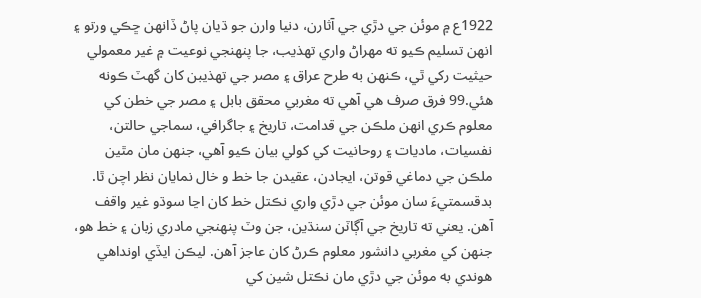1922ع ۾ موئن جي دڙي جي آثارن، دنيا وارن جو ڌيان پاڻ ڏانھن ڇڪي ورتو ۽ انھن تسليم ڪيو ته مھراڻ واري تھذيب، جا پنھنجي نوعيت ۾ غير معمولي حيثيت رکي ٿي، ڪنھن به طرح عراق ۽ مصر جي تھذيبن کان گهٽ ڪونه هئي.99 فرق صرف هي آهي ته مغربي محقق بابل ۽ مصر جي خطن کي معلوم ڪري انھن ملڪن جي قدامت، تاريخ ۽ جاگرافي، سماجي حالتن، نفسيات، ماديات ۽ روحانيت کي کولي بيان ڪيو آهي، جنھن مان مٿين ملڪن جي دماغي قوتن، ايجادن، عقيدن جا خط و خال نمايان نظر اچن ٿا. بدقسمتيءَ سان موئن جي دڙي واري نڪتل خط کان اڃا سوڌو غير واقف آهن. يعني ته تاريخ جي آڳاٽن سنڌين، جن وٽ پنھنجي مادري زبان ۽ خط هو، جنھن کي مغربي دانشور معلوم ڪرڻ کان عاجز آهن. ليڪن ايڏي اونداهي هوندي به موئن جي دڙي مان نڪتل شين کي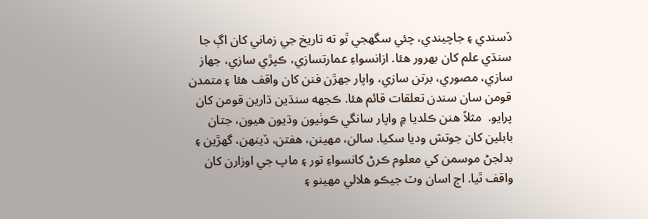ڏسندي ۽ جاچيندي، چئي سگهجي ٿو ته تاريخ جي زماني کان اڳ جا سنڌي علم کان بھرور هئا. ازانسواءِ عمارتسازي، ڪپڙي سازي، جھاز سازي، مصوري، برتن سازي، واپار جهڙن فنن کان واقف هئا ۽ متمدن قومن سان سندن تعلقات قائم هئا. ڪجهه سنڌين ڌارين قومن کان پرايو.  مثلاً هنن ڪلديا ۾ واپار سانگي ڪوٺيون وڌيون هيون، جتان بابلين کان جوتش وديا سکيا. سالن، مهينن، هفتن، ڏينھن، گهڙين ۽ بدلجڻ موسمن کي معلوم ڪرڻ کانسواءِ تور ۽ ماپ جي اوزارن کان واقف ٿيا. اڄ اسان وٽ جيڪو هلالي مهينو ۽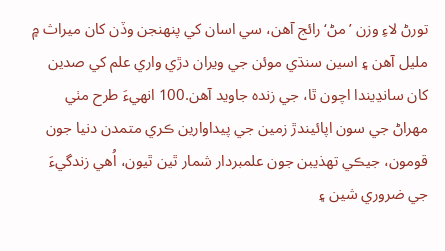تورڻ لاءِ وزن ’مڻ‘ رائج آهن، سي اسان کي پنھنجن وڏن کان ميراث ۾ مليل آهن ۽ اسين سنڌي موئن جي ويران دڙي واري علم کي صدين کان سانڍيندا اچون ٿا، جي زنده جاويد آهن.100 انھيءَ طرح مٺي مھراڻ جي سون اپائيندڙ زمين جي پيداوارين ڪري متمدن دنيا جون قومون، جيڪي تھذيبن جون علمبردار شمار ٿين ٿيون، اُهي زندگيءَ جي ضروري شين ۽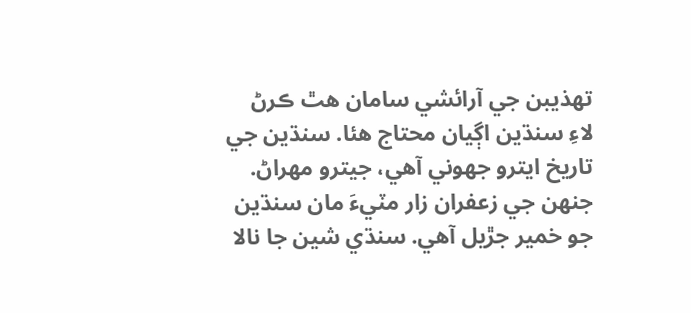تھذيبن جي آرائشي سامان هٿ ڪرڻ لاءِ سنڌين اڳيان محتاج هئا. سنڌين جي تاريخ ايترو جهوني آهي، جيترو مھراڻ. جنھن جي زعفران زار مٽيءَ مان سنڌين جو خمير جڙيل آهي. سنڌي شين جا نالا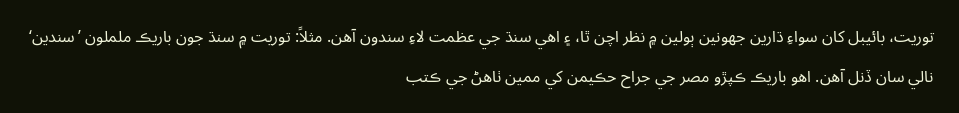توريت، بائيبل کان سواءِ ڌارين جهونين ٻولين ۾ نظر اچن ٿا، ۽ اهي سنڌ جي عظمت لاءِ سندون آهن. مثلاً: توريت ۾ سنڌ جون باريڪ ململون ’سندين‘ نالي سان ڏنل آهن. اهو باريڪ ڪپڙو مصر جي جراح حڪيمن کي ممين ٺاهڻ جي ڪتب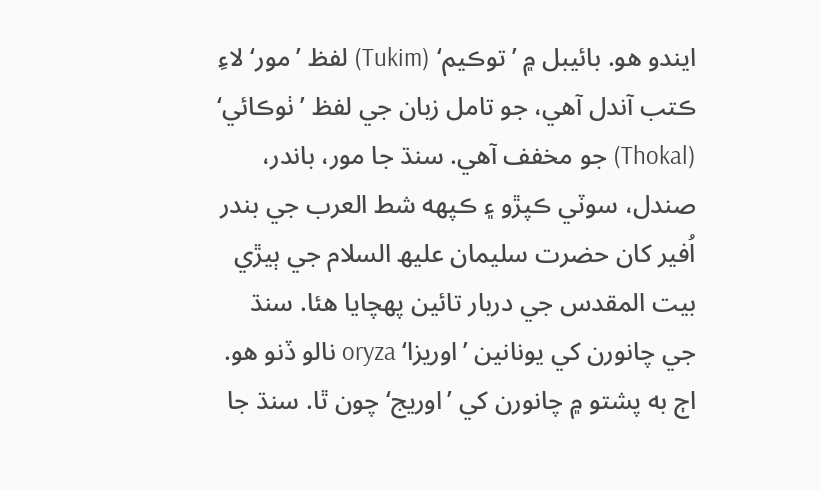ايندو هو. بائيبل ۾ ’توڪيم‘ (Tukim) لفظ ’مور‘ لاءِ ڪتب آندل آهي، جو تامل زبان جي لفظ ’ٺوڪائي‘  (Thokal) جو مخفف آهي. سنڌ جا مور، باندر، صندل، سوٽي ڪپڙو ۽ ڪپهه شط العرب جي بندر اُفير کان حضرت سليمان عليھ السلام جي ٻيڙي بيت المقدس جي دربار تائين پھچايا هئا. سنڌ جي چانورن کي يونانين ’اوريزا‘ oryza نالو ڏنو هو. اڄ به پشتو ۾ چانورن کي ’اوريج‘ چون ٿا. سنڌ جا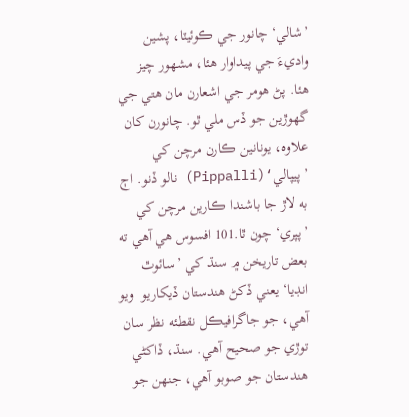’شالي‘ چانور جي ڪوئيٽا، پشين واديءَ جي پيداوار هئا، مشھور چيز هئا. پڻ هومر جي اشعارن مان هتي جي گهوڙين جو ڏس ملي ٿو. چانورن کان علاوه، يونانين ڪارن مرچن کي ’پيپالي‘(Pippalli) نالو ڏنو. اڄ به لاڙ جا باشندا ڪارين مرچن کي ’پپري‘ چون ٿا.101 افسوس هي آهي ته بعض تاريخن ۾ سنڌ کي ’سائوٿ انڊيا‘ يعني ڏکڻ هندستان ڏيکاريو  ويو آهي، جو جاگرافيڪل نقطئه نظر سان توڙي جو صحيح آهي. سنڌ، ڏاکڻي هندستان جو صوبو آهي، جنھن جو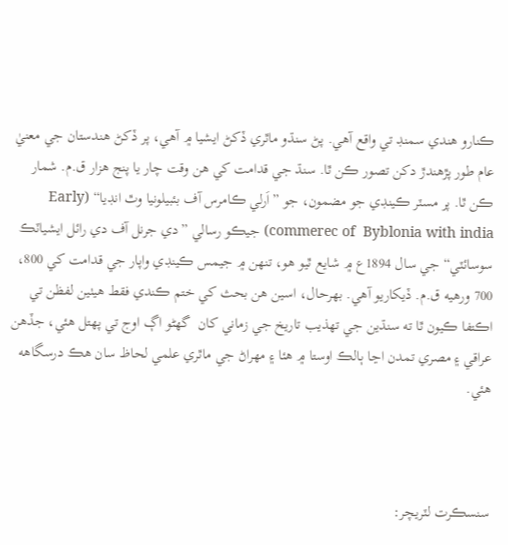ڪنارو هندي سمنڊ تي واقع آهي. پڻ سنڌو ماٿري ڏکڻ ايشيا ۾ آهي، پر ڏکڻ هندستان جي معنيٰ عام طور پڙهندڙ دکن تصور ڪن ٿا. سنڌ جي قدامت کي هن وقت چار يا پنج هزار ق.م. شمار ڪن ٿا. پر مسٽر ڪينڊي جو مضمون، جو ”اَرلي ڪامرس آف بئبيلونيا وٿ انڊيا“ (Early commerec of  Byblonia with india) جيڪو رسالي ”دي جرنل آف دي رائل ايشياٽڪ سوسائٽي“ جي سال 1894ع ۾ شايع ٿيو هو، تنھن ۾ جيمس ڪينڊي واپار جي قدامت کي 800، 700 ورهيه ق.م. ڏيکاريو آهي. بھرحال، اسين هن بحث کي ختم ڪندي فقط هيٺين لفظن تي اڪتفا ڪيون ٿا ته سنڌين جي تھذيب تاريخ جي زماني کان  گهڻو اڳ اوج تي پھتل هئي، جڏهن عراقي ۽ مصري تمدن اڃا ٻالڪ اوستا ۾ هئا ۽ مھراڻ جي ماٿري علمي لحاظ سان هڪ درسگاهه هئي.



سنسڪرت لٽريچر: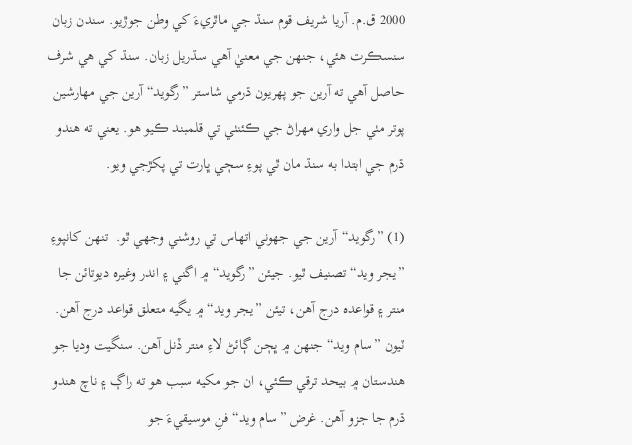2000 ق.م. آريا شريف قوم سنڌ جي ماٿريءَ کي وطن جوڙيو. سندن زبان سنسڪرت هئي، جنھن جي معنيٰ آهي سڌريل زبان. سنڌ کي هي شرف حاصل آهي ته آرين جو پھريون ڌرمي شاستر ”رگويد“ آرين جي مھارشين پوتر مٺي جل واري مھراڻ جي ڪئنٺي تي قلمبند ڪيو هو. يعني ته هندو ڌرم جي ابتدا به سنڌ مان ٿي پوءِ سڄي ڀارت تي پکڙجي ويو.

(1) ”رگويد“آرين جي جهوني اتهاس تي روشني وجهي ٿو.  تنھن کانپوءِ ”يجر ويد“ تصنيف ٿيو. جيئن ”رگويد“ ۾ اگني ۽ اندر وغيره ديوتائن جا منتر ۽ قواعده درج آهن، تيئن ”يجر ويد“ ۾ يگيه متعلق قواعد درج آهن. ٽيون ”سام ويد“ جنھن ۾ ڀڄن ڳائڻ لاءِ منتر ڏنل آهن. سنگيت وديا جو هندستان ۾ بيحد ترقي ڪئي، ان جو مکيه سبب هو ته راڳ ۽ ناچ هندو ڌرم جا جزو آهن. غرض ”سام ويد“ فنِ موسيقيءَ جو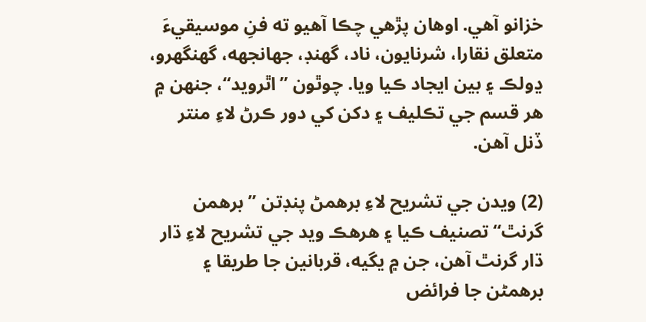خزانو آهي. اوهان پڙهي چڪا آهيو ته فنِ موسيقيءَ متعلق نقارا، شرنايون، ناد، گهنڊ، جھانجهه، گهنگهرو، ڍولڪ ۽ بين ايجاد ڪيا ويا. چوٿون ”اٿرويد“، جنھن ۾ هر قسم جي تڪليف ۽ دکن کي دور ڪرڻ لاءِ منتر ڏنل آهن.

(2) ويدن جي تشريح لاءِ برهمڻ پنڊتن ”برهمن گرنٿ“ تصنيف ڪيا ۽ هرهڪ ويد جي تشريح لاءِ ڌار ڌار گرنٿ آهن، جن ۾ يگيه، قربانين جا طريقا ۽ برهمڻن جا فرائض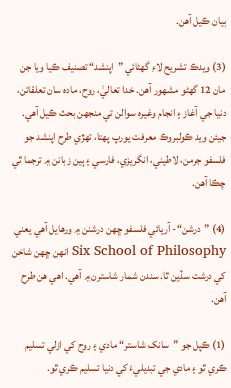بيان ڪيل آهن.

(3) ويدڪ تشريح لاءِ گهڻائي ”اپنشد“ تصنيف ڪيا ويا جن مان 12 گهڻو مشھور آهن. خدا تعاليٰ، روح، ماده سان تعلقاتن، دنيا جي آغاز ۽ انجام وغيره سوالن تي منجهن بحث ڪيل آهي. جيئن ويد ڪولبروڪ معرفت يورپ پھتا، تهڙي طرح اپنشد جو فلسفو جرمن، لاطيني، انگريزي، فارسي ۽ ٻين زبانن ۾ ترجما ٿي چڪا آهن.

(4) ”درشن“- آريائي فلسفو ڇهن درشنن ۾ ورهايل آهي يعني Six School of Philosophy انھن ڇهن شاخن کي درشت سڏين ٿا. سندن شمار شاسترن ۾ آهي. اهي هن طرح آهن.

(1) ڪپل جو ”سانک شاستر“ مادي ۽ روح کي ازلي تسليم ڪري ٿو ۽ مادي جي تبديليءَ کي دنيا تسليم ڪري ٿو.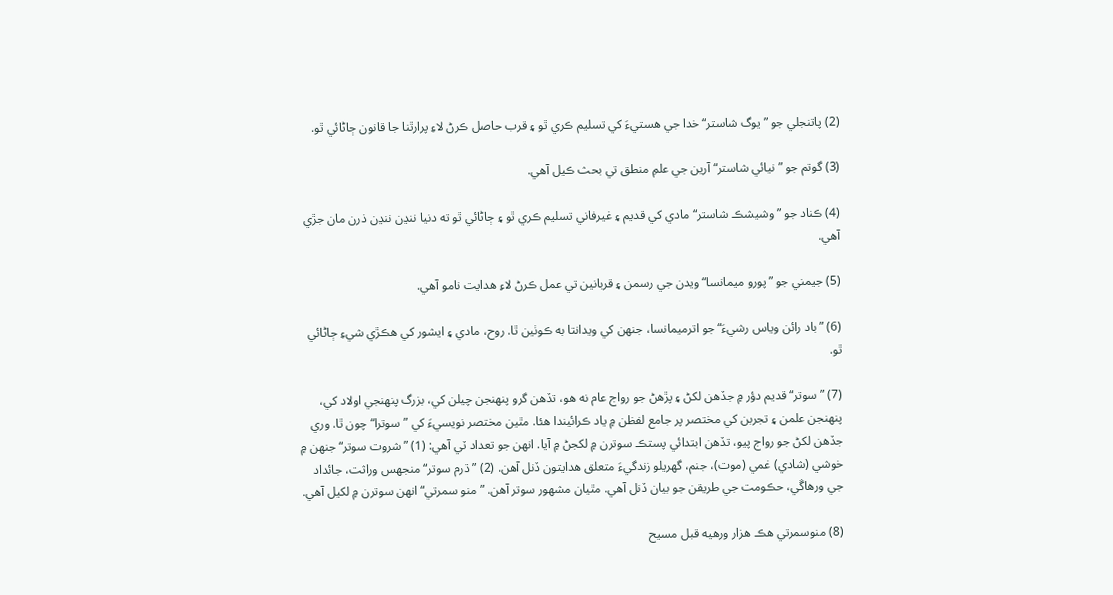(2) پاتنجلي جو ”يوگ شاستر“ خدا جي هستيءَ کي تسليم ڪري ٿو ۽ قرب حاصل ڪرڻ لاءِ پرارٿنا جا قانون ڄاڻائي ٿو.

(3) گوتم جو ”نيائي شاستر“ آرين جي علمِ منطق تي بحث ڪيل آهي.

(4) ڪناد جو ”وشيشڪ شاستر“ مادي کي قديم ۽ غيرفاني تسليم ڪري ٿو ۽ ڄاڻائي ٿو ته دنيا ننڍن ننڍن ذرن مان جڙي آهي.

(5) جيمني جو ”پورو ميمانسا“ ويدن جي رسمن ۽ قربانين تي عمل ڪرڻ لاءِ هدايت نامو آهي.

(6) ”باد رائن وياس رشيءَ“ جو اترميمانسا، جنھن کي ويدانتا به ڪوٺين ٿا. روح، مادي ۽ ايشور کي هڪڙي شيءِ ڄاڻائي ٿو.

(7) ”سوتر“ قديم دؤر ۾ جڏهن لکڻ ۽ پڙهڻ جو رواج عام نه هو، تڏهن گرو پنھنجن چيلن کي، بزرگ پنھنجي اولاد کي، پنھنجن علمن ۽ تجربن کي مختصر پر جامع لفظن ۾ ياد ڪرائيندا هئا. مٿين مختصر نويسيءَ کي ”سوترا“ چون ٿا. وري جڏهن لکڻ جو رواج پيو، تڏهن ابتدائي پستڪ سوترن ۾ لکجڻ ۾ آيا. انھن جو تعداد ٽي آهي: (1) ”شروت سوتر“ جنھن ۾ خوشي (شادي) غمي (موت)، جنم، گهريلو زندگيءَ متعلق هدايتون ڏنل آهن. (2) ”ڌرم سوتر“ منجهس وراثت، جائداد جي ورهاڱي، حڪومت جي طريقن جو بيان ڏنل آهي. مٿيان مشھور سوتر آهن. ”منو سمرتي“ انھن سوترن ۾ لکيل آهي.

(8) منوسمرتي هڪ هزار ورهيه قبل مسيح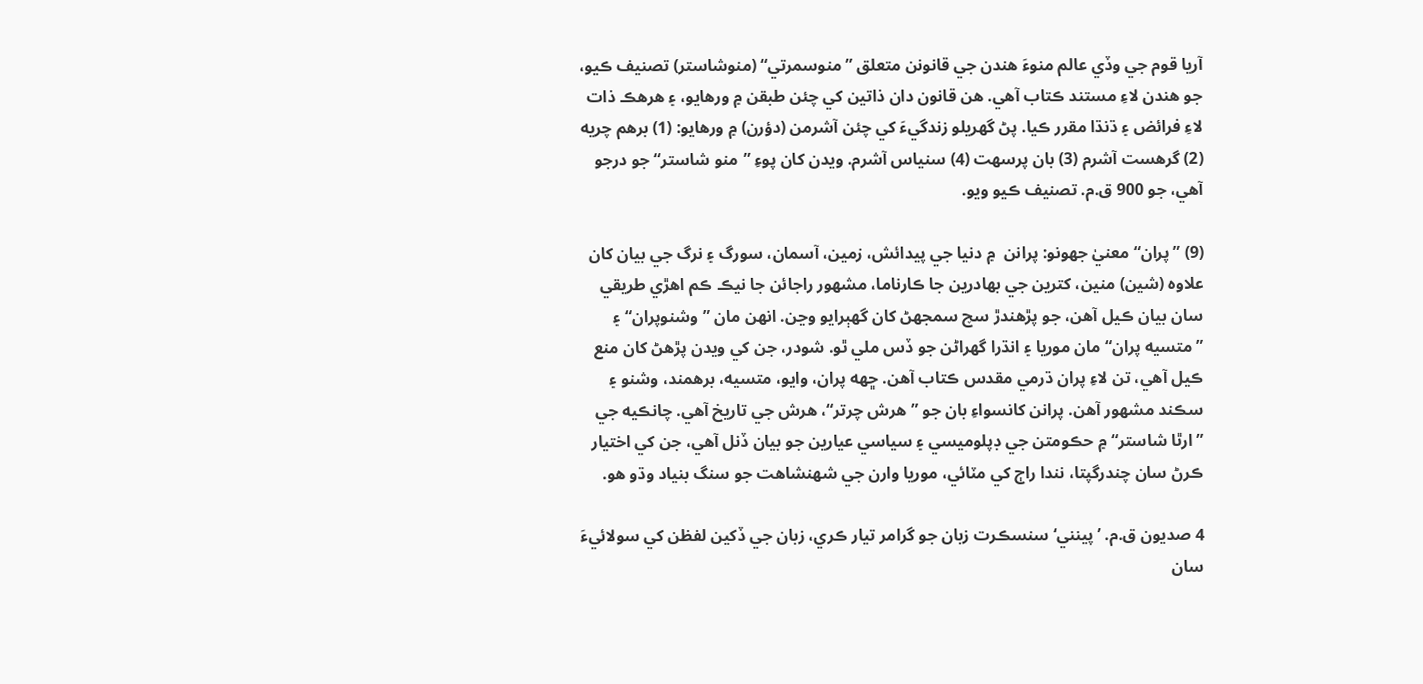آريا قوم جي وڏي عالم منوءَ هندن جي قانونن متعلق ”منوسمرتي“ (منوشاستر) تصنيف ڪيو، جو هندن لاءِ مستند ڪتاب آهي. هن قانون دان ذاتين کي چئن طبقن ۾ ورهايو، ۽ هرهڪ ذات لاءِ فرائض ۽ ڌنڌا مقرر ڪيا. پڻ گهريلو زندگيءَ کي چئن آشرمن (دؤرن) ۾ ورهايو: (1) برهم چريه (2) گرهست آشرم (3) بان پرسهت (4) سنياس آشرم. ويدن کان پوءِ ”منو شاستر“ جو درجو آهي، جو 900 ق.م. تصنيف ڪيو ويو.

(9) ”پران“ معنيٰ جهونو: پرانن  ۾ دنيا جي پيدائش، زمين، آسمان، سورگ ۽ نرگ جي بيان کان علاوه (شين) منين، کترين جي بھادرين جا ڪارناما، مشھور راجائن جا نيڪ ڪم اهڙي طريقي سان بيان ڪيل آهن، جو پڙهندڙ سچ سمجهڻ کان گهٻرايو وڃن. انھن مان ”وشنوپران“ ۽ ”متسيه پران“ مان موريا ۽ انڌرا گهراڻن جو ڏس ملي ٿو. شودر، جن کي ويدن پڙهڻ کان منع ڪيل آهي، تن لاءِ پران ڌرمي مقدس ڪتاب آهن. ڇهه پران، وايو، متسيه، برهمند، وشنو ۽ سڪند مشھور آهن. پرانن کانسواءِ بان جو ”هرش چرتر“، هرش جي تاريخ آهي. چانڪيه جي ”ارٿا شاستر“ ۾ حڪومتن جي ڊپلوميسي ۽ سياسي عيارين جو بيان ڏنل آهي، جن کي اختيار ڪرڻ سان چندرگپتا، نندا راڄ کي مٽائي، موريا وارن جي شهنشاهت جو سنگ بنياد وڌو هو.

4 صديون ق.م. ’پينني‘ سنسڪرت زبان جو گرامر تيار ڪري، زبان جي ڏکين لفظن کي سولائيءَ سان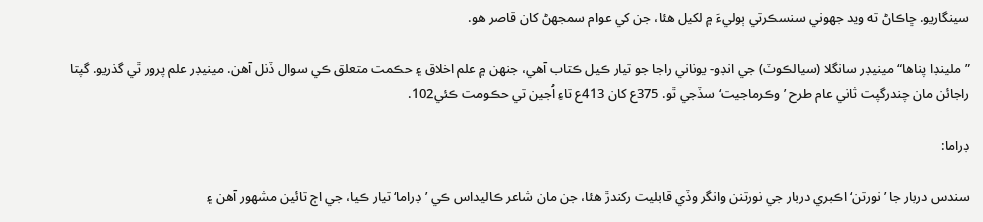سينگاريو. ڇاڪاڻ ته ويد جهوني سنسڪرتي ٻوليءَ ۾ لکيل هئا، جن کي عوام سمجهڻ کان قاصر هو.

”ملينڊا پناها“ مينيڊر سانگلا (سيالڪوٽ) جي انڊو- يوناني راجا جو تيار ڪيل ڪتاب آهي، جنھن ۾ علم اخلاق ۽ حڪمت متعلق ڪي سوال ڏنل آهن. مينيڊر علم پرور ٿي گذريو. گپتا راجائن مان چندرگپت ثاني عام طرح ’وڪرماجيت‘ سڏجي ٿو. 375ع کان 413ع تاءِ اُجين تي حڪومت ڪئي102.

ڊراما:

سندس دربار جا ’نورتن‘ اڪبري دربار جي نورتنن وانگر وڏي قابليت رکندڙ هئا، جن مان شاعر ڪاليداس ڪي ’ڊراما‘ تيار ڪيا، جي اڄ تائين مشھور آهن ۽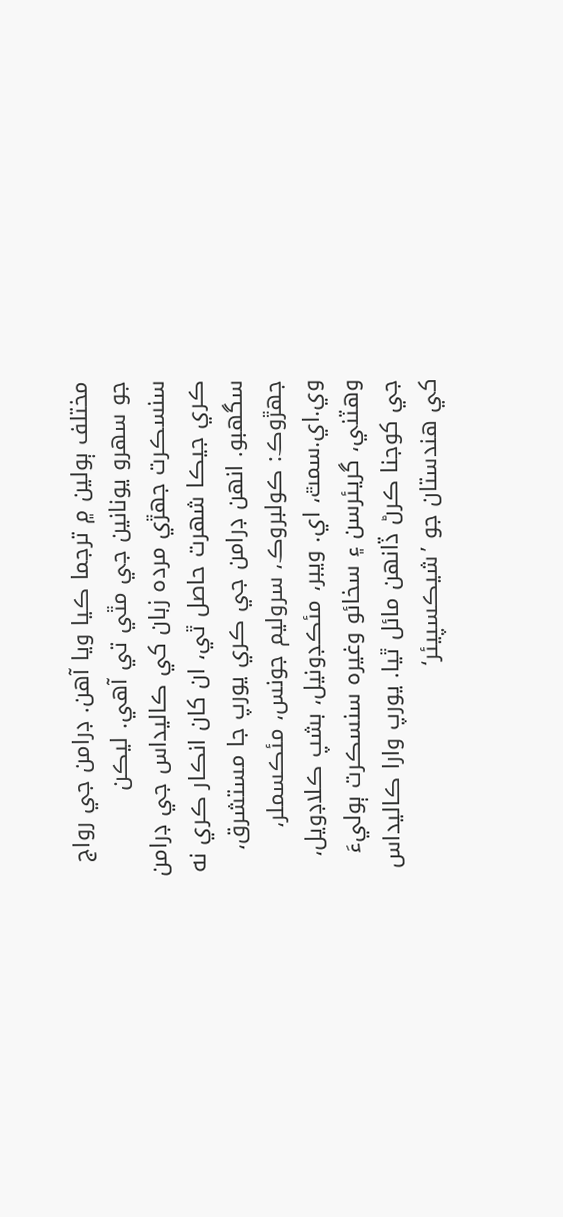مختلف ٻولين ۾ ترجما ڪيا ويا آهن. ڊرامن جي رواج جو سھرو يونانين جي مٿي تي آهي. ليڪن سنسڪرت جهڙي مرده زبان کي ڪاليداس جي ڊرامن ڪري جيڪا شھرت حاصل ٿي، ان کان انڪار ڪري نه سگهبو. انھن ڊرامن جي ڪري يورپ جا مستشرق، جهڙوڪ: ڪولبروڪ، سروليم جونس، مئڪسملر، وي.اي.سمٿ، اي. ويبر، مئڪڊونيل، بشپ ڪلاڊويل، وهٽني، گريئرسن ۽ سخائو وغيره سنسڪرت ٻوليءَ جي کوجنا ڪرڻ ڏانھن مائل ٿيا. يورپ وارا ڪاليداس کي هندستان جو ’شيڪسپيئر‘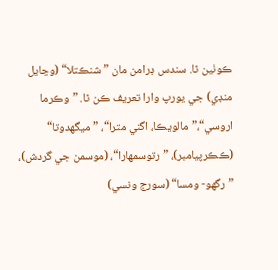ڪوٺين ٿا. سندس ڊرامن مان ”شنڪتلا“ (وڃايل منڊي) جي يورپ وارا تعريف ڪن ٿا. ”وڪرما اروسي“،”مالويڪا، اگني مترا“، ”ميگهدوتا“ (ڪڪرپيامبر)، ”رتوسمھارا“، (موسمن جي گردش)، ”رگهو- ومسا“ (سورج ونسي)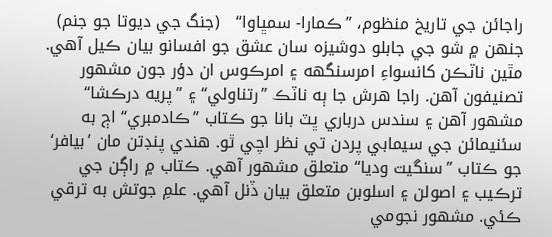راجائن جي تاريخ منظوم، ”ڪمارا- سمڀاوا“   (جنگ جي ديوتا جو جنم) جنھن ۾ شو جي جابلو دوشيزه سان عشق جو افسانو بيان ڪيل آهي. مٿين ناٽڪن کانسواءِ امرسنگهه ۽ امرڪوس ان دؤر جون مشھور تصنيفون آهن. راجا هرش جا ٻه ناٽڪ ”رتناولي“ ۽ ”پريه درڪشا“ مشھور آهن ۽ سندس درباري ڀٽ بانا جو ڪتاب ”ڪادمبري“ اڄ به سئنيمائن جي سيمابي پردن تي نظر اچي ٿو. هندي پنڊتن مان ’بيافر‘ جو ڪتاب ”سنگيت وديا“ متعلق مشھور آهي. ڪتاب ۾ راڳن جي ترڪيب ۽ اصولن ۽ اسلوبن متعلق بيان ڏنل آهي. علمِ جوتش به ترقي ڪئي. مشھور نجومي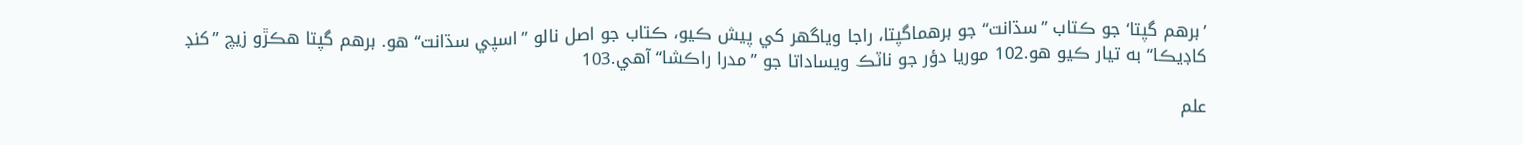’برهم گپتا‘ جو ڪتاب ”سڌانت“ جو برهماگپتا، راجا وياگهر کي پيش ڪيو، ڪتاب جو اصل نالو ”اسپي سڌانت“ هو. برهم گپتا هڪڙو زيچ ”کنڊ کاڊيڪا“ به تيار ڪيو هو.102 موريا دؤر جو ناٽڪ ويساداتا جو ”مدرا راڪشا“ آهي.103

علم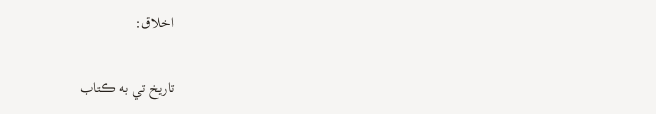اخلاق:

تاريخ تي به ڪتاب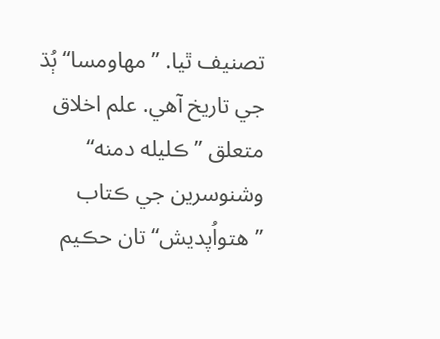تصنيف ٿيا. ”مھاومسا“ ٻُڌ جي تاريخ آهي. علم اخلاق متعلق ”ڪليله دمنه“ وشنوسرين جي ڪتاب ”هتواُپديش“ تان حڪيم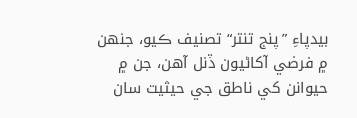بيدپاءِ ”پنج تنتر“ تصنيف ڪيو، جنھن ۾ فرضي آکاڻيون ڏنل آهن، جن ۾ حيوانن کي ناطق جي حيثيت سان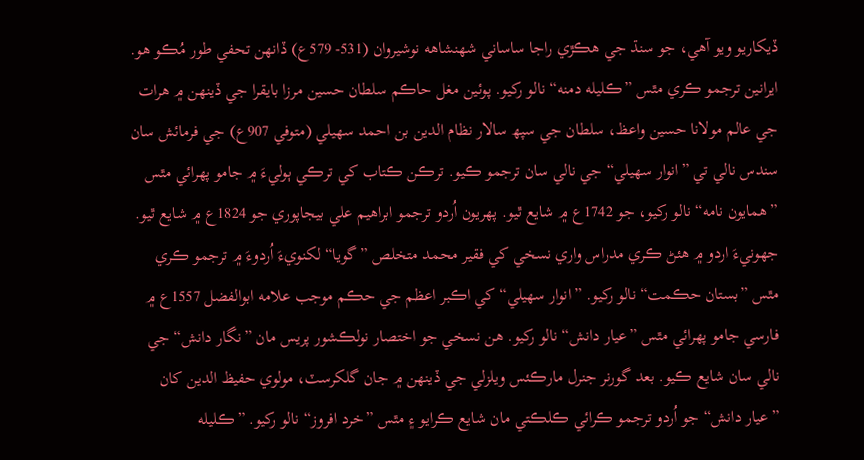ڏيکاريو ويو آهي، جو سنڌ جي هڪڙي راجا ساساني شهنشاهه نوشيروان (531- 579ع) ڏانھن تحفي طور مُڪو هو. ايرانين ترجمو ڪري مٿس ”ڪليله دمنه“ نالو رکيو. پوئين مغل حاڪم سلطان حسين مرزا بايقرا جي ڏينھن ۾ هرات جي عالم مولانا حسين واعظ، سلطان جي سپھ سالار نظام الدين بن احمد سهيلي (متوفي 907ع) جي فرمائش سان سندس نالي تي ”انوار سهيلي“ جي نالي سان ترجمو ڪيو. ترڪن ڪتاب کي ترڪي ٻوليءَ ۾ جامو پھرائي مٿس ”همايون نامه“ نالو رکيو، جو 1742ع ۾ شايع ٿيو. پھريون اُردو ترجمو ابراهيم علي بيجاپوري جو 1824ع ۾ شايع ٿيو. جهونيءَ اردو ۾ هئڻ ڪري مدراس واري نسخي کي فقير محمد متخلص ”گويا“ لکنويءَ اُردوءَ ۾ ترجمو ڪري مٿس ”بستان حڪمت“ نالو رکيو. ”انوار سهيلي“ کي اڪبر اعظم جي حڪم موجب علامه ابوالفضل 1557ع ۾ فارسي جامو پھرائي مٿس ”عيار دانش“ نالو رکيو. هن نسخي جو اختصار نولڪشور پريس مان ”نگار دانش“ جي نالي سان شايع ڪيو. بعد گورنر جنرل مارڪئس ويلزلي جي ڏينھن ۾ جان گلکرسٽ، مولوي حفيظ الدين کان ”عيار دانش“ جو اُردو ترجمو ڪرائي ڪلڪتي مان شايع ڪرايو ۽ مٿس ”خرد افروز“ نالو رکيو. ”ڪليله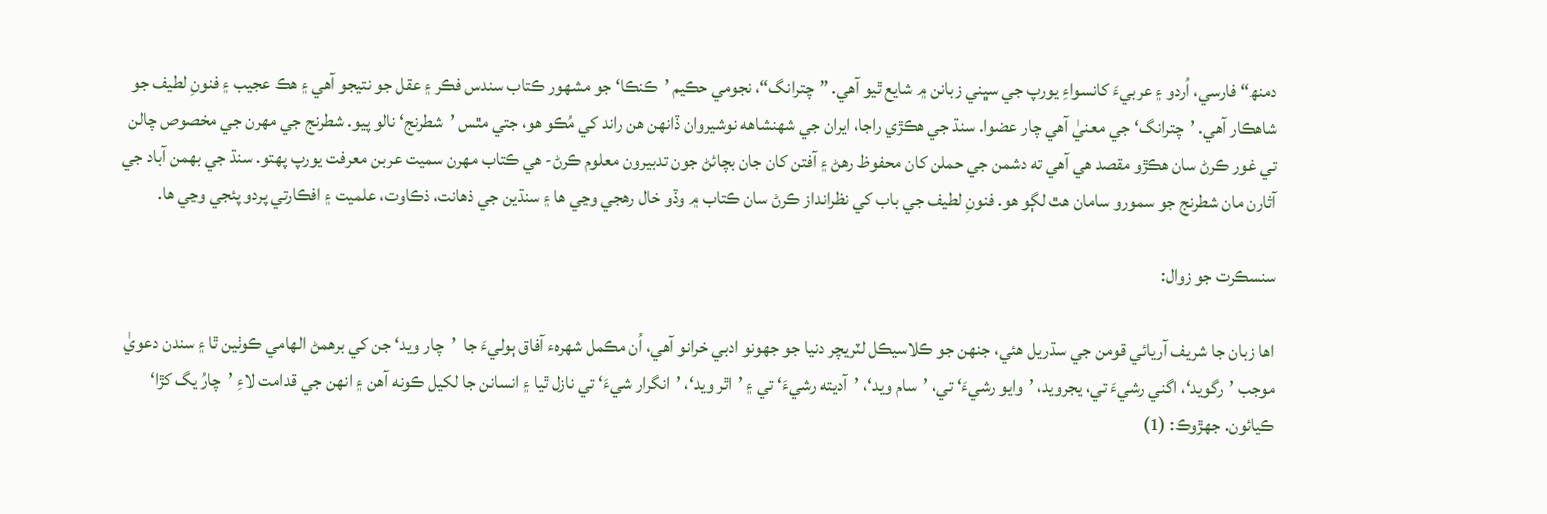دمنھ“ فارسي، اُردو ۽ عربيءَ کانسواءِ يورپ جي سڀني زبانن ۾ شايع ٿيو آهي. ”چترانگ“، نجومي حڪيم ’ڪنڪا‘ جو مشھور ڪتاب سندس فڪر ۽ عقل جو نتيجو آهي ۽ هڪ عجيب ۽ فنونِ لطيف جو شاهڪار آهي. ’چترانگ‘ جي معنيٰ آهي چار عضوا. سنڌ جي هڪڙي راجا، ايران جي شهنشاهه نوشيروان ڏانھن هن راند کي مُڪو هو، جتي مٿس ’شطرنج‘ نالو پيو. شطرنج جي مهرن جي مخصوص چالن تي غور ڪرڻ سان هڪڙو مقصد هي آهي ته دشمن جي حملن کان محفوظ رهڻ ۽ آفتن کان جان بچائڻ جون تدبيرون معلوم ڪرڻ- هي ڪتاب مهرن سميت عربن معرفت يورپ پھتو. سنڌ جي بهمن آباد جي آثارن مان شطرنج جو سمورو سامان هٿ لڳو هو. فنونِ لطيف جي باب کي نظرانداز ڪرڻ سان ڪتاب ۾ وڏو خال رهجي وڃي ها ۽ سنڌين جي ذهانت، ذڪاوت، علميت ۽ افڪارتي پردو پئجي وڃي ها.

سنسڪرت جو زوال:

اها زبان جا شريف آريائي قومن جي سڌريل هئي، جنھن جو ڪلاسيڪل لٽريچر دنيا جو جهونو ادبي خرانو آهي، اُن مڪمل شھرهء آفاق ٻوليءَ جا  ’چار ويد‘ جن کي برهمڻ الھامي ڪوٺين ٿا ۽ سندن دعويٰ موجب ’رگويد‘، اگني رشيءَ تي، يجرويد، ’وايو رشيءَ‘ تي، ’سام ويد‘، ’آديته رشيءَ‘ تي ۽ ’اٿر ويد‘، ’انگرار شيءَ‘ تي نازل ٿيا ۽ انسانن جا لکيل ڪونه آهن ۽ انھن جي قدامت لاءِ ’چارُ يگ کڙا‘ ڪيائون. جهڙوڪ: (1)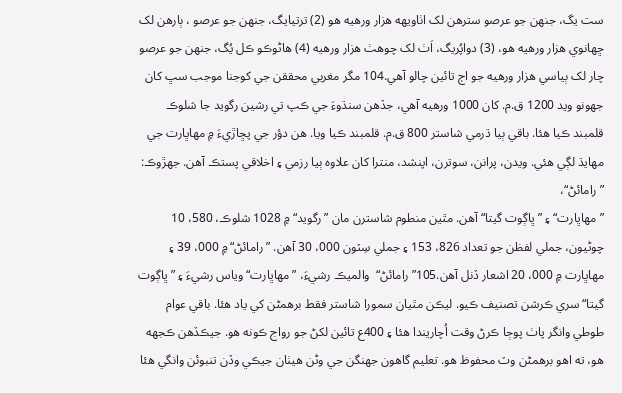ست يگ، جنھن جو عرصو سترهن لک اٺاويھه هزار ورهيه هو (2) ترتيايگ، جنھن جو عرصو ، ٻارهن لک ڇهانوي هزار ورهيه هو، (3) دواپُريگ، اَٺ لک چوهٺ هزار ورهيه (4) هاڻوڪو ڪل يُگ، جنھن جو عرصو چار لک ٻياسي هزار ورهيه جو اڄ تائين چالو آهي.104 مگر مغربي محققن جي کوجنا موجب سڀ کان جهونو ويد 1200 ق.م. کان 1000 ورهيه آهي، جڏهن سنڌوءَ جي ڪپ تي رشين رگويد جا شلوڪ قلمبند ڪيا هئا. باقي ٻيا ڌرمي شاستر 800 ق.م. قلمبند ڪيا ويا. هن دؤر جي پڇاڙيءَ ۾ مھاڀارت جي مھايڌ لڳي هئي. ويدن، پرانن، سوترن، اپنشد، منترا کان علاوه ٻيا رزمي ۽ اخلاقي پستڪ آهن. جهڙوڪ: ”رامائڻ“،
”مھاڀارت“ ۽ ”ڀاڳوت گيتا“ آهن. مٿين منطوم شاسترن مان ”رگويد“ ۾ 1028 شلوڪ، 580، 10 چوڻيون، جملي لفظن جو تعداد 826، 153 ۽ جملي سِٽون 000، 30 آهن. ”رامائڻ“ ۾ 000، 39 ۽ مھاڀارت ۾ 000، 20 اشعار ڏنل آهن.105”رامائڻ“  والميڪ رشيءَ، ”مھاڀارت“ وياس رشيءَ ۽ ”ڀاڳوت گيتا“ سري ڪرشن تصنيف ڪيو. ليڪن مٿيان سمورا شاستر فقط برهمڻن کي ياد هئا. باقي عوام طوطي وانگر پاٺ پوڄا ڪرڻ وقت اُچاريندا هئا ۽ 400ع تائين لکڻ جو رواج ڪونه هو. جيڪڏهن ڪجهه هو، ته اهو برهمڻن وٽ محفوظ هو. تعليم گاهون جهنگن جي وڻن هيٺان جيڪي وڏن تنبوئن وانگي هئا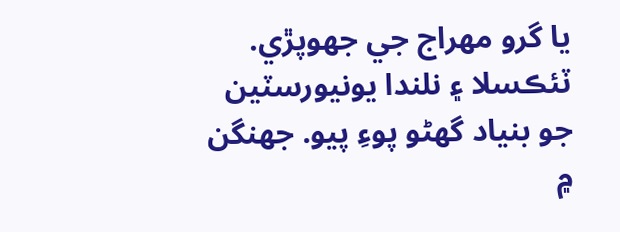يا گرو مهراج جي جهوپڙي. ٽئڪسلا ۽ نلندا يونيورسٽين جو بنياد گهڻو پوءِ پيو. جهنگن ۾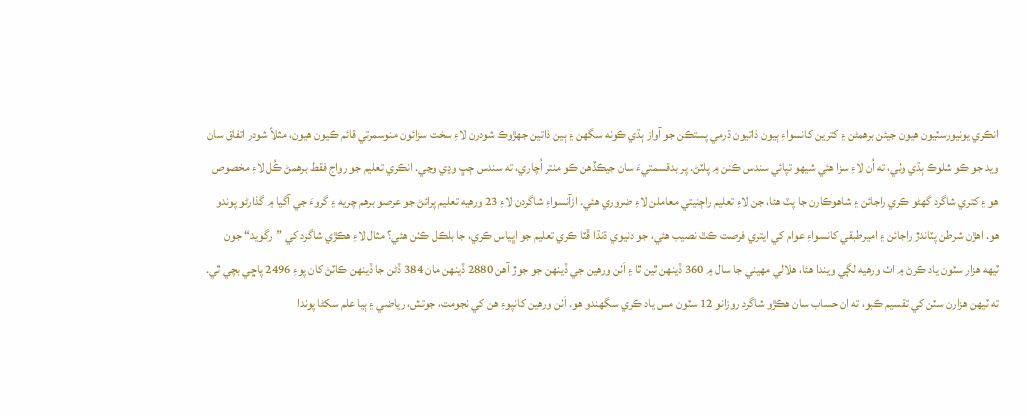انڪري يونيورسٽيون هيون جيئن برهمڻن ۽ کترين کانسواءِ ٻيون ذاتيون ڌرمي پستڪن جو آواز ٻڌي ڪونه سگهن ۽ ٻين ذاتين جهڙوڪ شودرن لاءِ سخت سزائون منوسمرتي قائم ڪيون هيون، مثلاً شودر اتفاق سان ويد جو ڪو شلوڪ ٻڌي وٺي، ته اُن لاءِ سزا هئي شيهو تپائي سندس ڪنن ۾ پلٽڻ. پر بدقسمتيءَ سان جيڪڏهن ڪو منتر اُچاري، ته سندس ڄڀ وڍي وڃي. انڪري تعليم جو رواج فقط برهمڻ ڪُل لاءِ مخصوص هو ۽ کتري شاگرد گهڻو ڪري راجائن ۽ شاهوڪارن جا پٽ هئا، جن لاءِ تعليم راڄنيتي معاملن لاءِ ضروري هئي. ازآنسواءِ شاگردن لاءِ 23 ورهيه تعليم پرائڻ جو عرصو برهم چريه ۽ گروءَ جي آگيا ۾ گذارڻو پوندو هو. اهڙن شرطن پٽاندڙ راجائن ۽ اميرطبقي کانسواءِ عوام کي ايتري فرصت ڪٿ نصيب هئي، جو دنيوي ڌنڌا ڦٽا ڪري تعليم جو اڀياس ڪري، جا بلڪل ڪٺن هئي؟ مثال لاءِ هڪڙي شاگرد کي ”رگويد“ جون ٽيھه هزار سٽون ياد ڪرڻ ۾ اٺ ورهيه لڳي ويندا هئا، هلالي مهيني جا سال ۾ 360 ڏينھن ٿين ٿا ۽ اَٺن ورهين جي ڏينھن جو جوڙ آهن 2880 ڏينھن مان 384 ڏڻن جا ڏينھن ڪاٽڻ کان پوءِ 2496 پاڇي بچي ٿي. ته ٽيهن هزارن سٽن کي تقسيم ڪبو، ته ان حساب سان هڪڙو شاگرد روزانو 12 سٽون مس ياد ڪري سگهندو هو. اَٺن ورهين کانپوءِ هن کي نجومت، جوتش، رياضي ۽ ٻيا علم سکڻا پوندا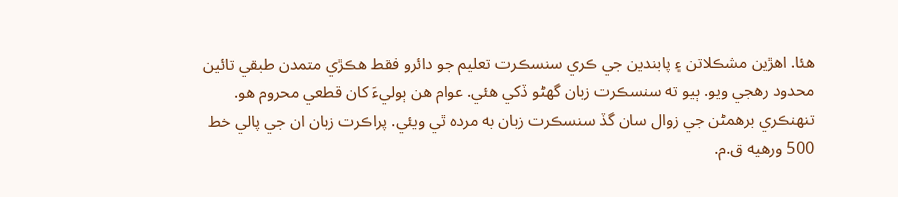هئا. اهڙين مشڪلاتن ۽ پابندين جي ڪري سنسڪرت تعليم جو دائرو فقط هڪڙي متمدن طبقي تائين محدود رهجي ويو. ٻيو ته سنسڪرت زبان گهڻو ڏکي هئي. عوام هن ٻوليءَ کان قطعي محروم هو. تنھنڪري برهمڻن جي زوال سان گڏ سنسڪرت زبان به مرده ٿي ويئي. پراڪرت زبان ان جي پالي خط 500 ورهيه ق.م.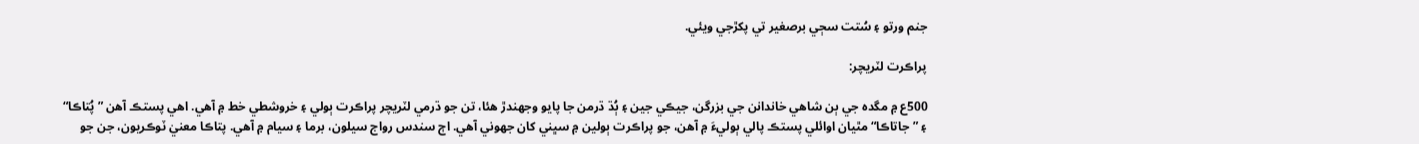جنم ورتو ۽ سُتت سڄي برصغير تي پکڙجي ويئي.

پراڪرت لٽريچر:

500ع ۾ مگده جي ٻن شاهي خاندانن جي بزرگن، جيڪي جين ۽ ٻُڌ ڌرمن جا پايو وجهندڙ هئا، تن جو ڌرمي لٽريچر پراڪرت ٻولي ۽ خروشطي خط ۾ آهي. اهي پستڪ آهن ”پُتاڪا“ ۽ ”جاتاڪا“ مٿيان اوائلي پستڪ پالي ٻوليءَ ۾ آهن، جو پراڪرت ٻولين ۾ سڀني کان جهوني آهي. اڄ سندس رواج سيلون، برما ۽ سيام ۾ آهي. پتاڪا معنيٰ ٽوڪريون، جن جو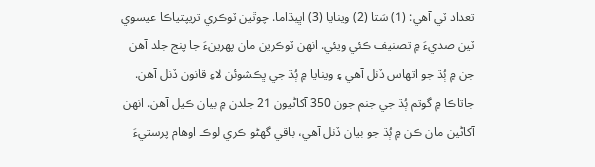تعداد ٽي آهي: (1) سَتا (2) وينايا (3) اڀيڌاما. چوٿين ٽوڪري تريپتياڪا عيسوي ٽين صديءَ ۾ تصنيف ڪئي ويئي. انھن ٽوڪرين مان پھرينءَ جا پنج جلد آهن جن ۾ ٻُڌ جو اتهاس ڏنل آهي ۽ وينايا ۾ ٻُڌ جي ڀڪشوئن لاءِ قانون ڏنل آهن. جاتاڪا ۾ گوتم ٻُڌ جي جنم جون 350 آکاڻيون 21 جلدن ۾ بيان ڪيل آهن. انھن آکاڻين مان ڪن ۾ ٻُڌ جو بيان ڏنل آهي، باقي گهڻو ڪري لوڪ اوهام پرستيءَ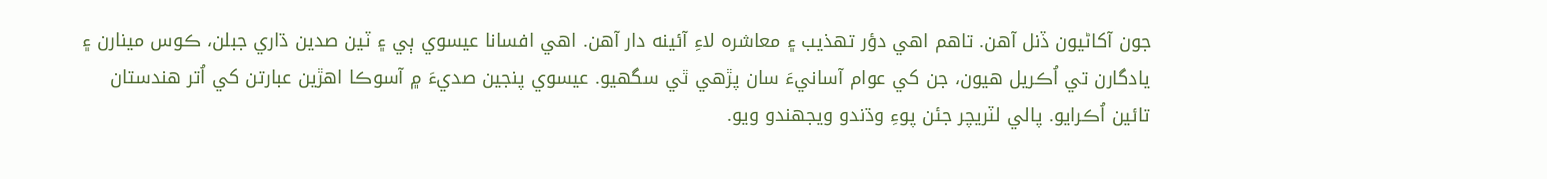جون آکاڻيون ڏنل آهن. تاهم اهي دؤر تھذيب ۽ معاشره لاءِ آئينه دار آهن. اهي افسانا عيسوي ٻي ۽ ٽين صدين ڌاري جبلن، ڪوس مينارن ۽ يادگارن تي اُڪريل هيون، جن کي عوام آسانيءَ سان پڙهي ٿي سگهيو. عيسوي پنجين صديءَ ۾ آسوڪا اهڙين عبارتن کي اُتر هندستان تائين اُڪرايو. پالي لٽريچر جئن پوءِ وڌندو ويجهندو ويو.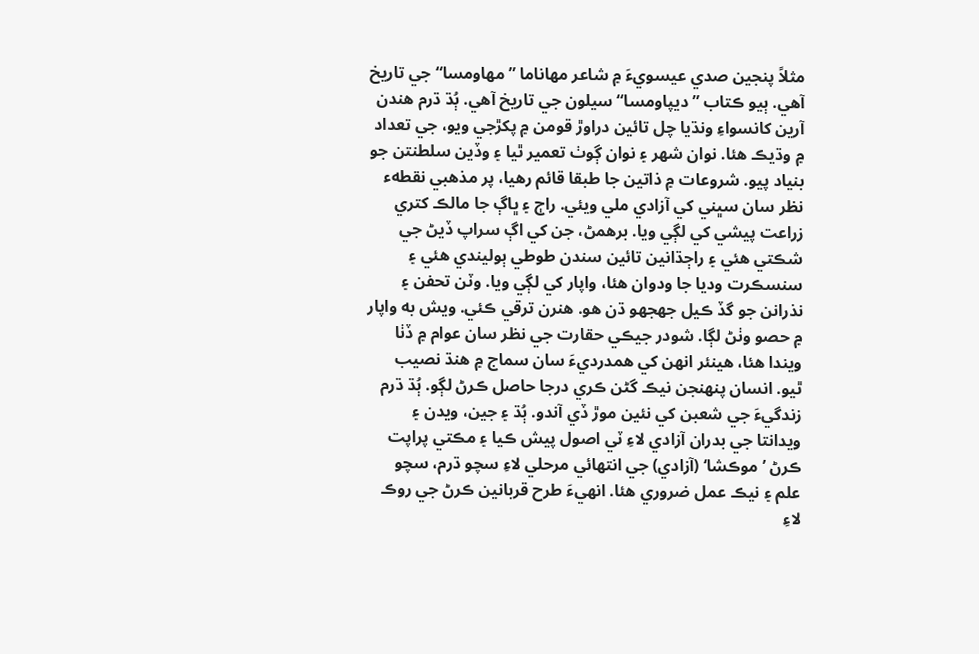مثلاً پنجين صدي عيسويءَ ۾ شاعر مھاناما ”مھاومسا“ جي تاريخ آهي. ٻيو ڪتاب ”ديپاومسا“ سيلون جي تاريخ آهي. ٻُڌ ڌرم هندن آرين کانسواءِ ونڌيا چل تائين دراوڙ قومن ۾ پکڙجي ويو، جي تعداد ۾ وڌيڪ هئا. نوان شھر ۽ نوان ڳوٺ تعمير ٿيا ۽ وڏين سلطنتن جو بنياد پيو. شروعات ۾ ذاتين جا طبقا قائم رهيا، پر مذهبي نقطهء نظر سان سڀني کي آزادي ملي ويئي. راڄ ۽ ڀاڳ جا مالڪ کتري زراعت پيشي کي لڳي ويا. برهمڻ، جن کي اڳ سراپ ڏيڻ جي شڪتي هئي ۽ راڄڌانين تائين سندن طوطي ٻوليندي هئي ۽ سنسڪرت وديا جا ودوان هئا، واپار کي لڳي ويا. وٽن تحفن ۽ نذرانن جو گڏ ڪيل جهجهو ڌن هو. هنرن ترقي ڪئي. ويش به واپار ۾ حصو وٺڻ لڳا. شودر جيڪي حقارت جي نظر سان عوام ۾ ڏٺا ويندا هئا، هينئر انھن کي همدرديءَ سان سماج ۾ هنڌ نصيب ٿيو. انسان پنھنجن نيڪ گڻن ڪري درجا حاصل ڪرڻ لڳو. ٻُڌ ڌرم زندگيءَ جي شعبن کي نئين موڙ ڏي آندو. ٻُڌ ۽ جين، ويدن ۽ ويدانتا جي بدران آزادي لاءِ ٽي اصول پيش ڪيا ۽ مڪتي پراپت ڪرڻ ’موڪشا‘ (آزادي) جي انتهائي مرحلي لاءِ سچو ڌرم، سچو علم ۽ نيڪ عمل ضروري هئا. انھيءَ طرح قربانين ڪرڻ جي روڪ لاءِ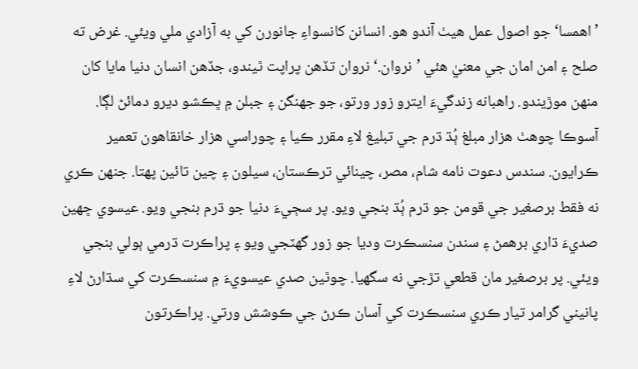’اهمسا‘ جو اصول عمل هيٺ آندو هو. انسانن کانسواءِ جانورن کي به آزادي ملي ويئي. غرض ته صلح ۽ امن امان جي معنيٰ هئي ’نروان.‘ نروان تڏهن پراپت ٿيندو، جڏهن انسان دنيا مايا کان منھن موڙيندو. راهبانه زندگيءَ ايترو زور ورتو، جو جهنگن ۽ جبلن ۾ ڀڪشو ديرو دمائڻ لڳا. آسوڪا چوهٺ هزار مبلغ ٻُڌ ڌرم جي تبليغ لاءِ مقرر ڪيا ۽ چوراسي هزار خانقاهون تعمير ڪرايون. سندس دعوت نامه شام، مصر، چينائي ترڪستان، سيلون ۽ چين تائين پھتا. جنھن ڪري نه فقط برصغير جي قومن جو ڌرم ٻُڌ بنجي ويو. پر سڄيءَ دنيا جو ڌرم بنجي ويو. عيسوي ڇهين صديءَ ڌاري برهمڻ ۽ سندن سنسڪرت وديا جو زور گهٽجي ويو ۽ پراڪرت ڌرمي ٻولي بنجي ويئي. پر برصغير مان قطعي تڙجي نه سگهيا. چوٿين صدي عيسويءَ ۾ سنسڪرت کي سڌارڻ لاءِ پانيني گرامر تيار ڪري سنسڪرت کي آسان ڪرڻ جي ڪوشش ورتي. پراڪرتون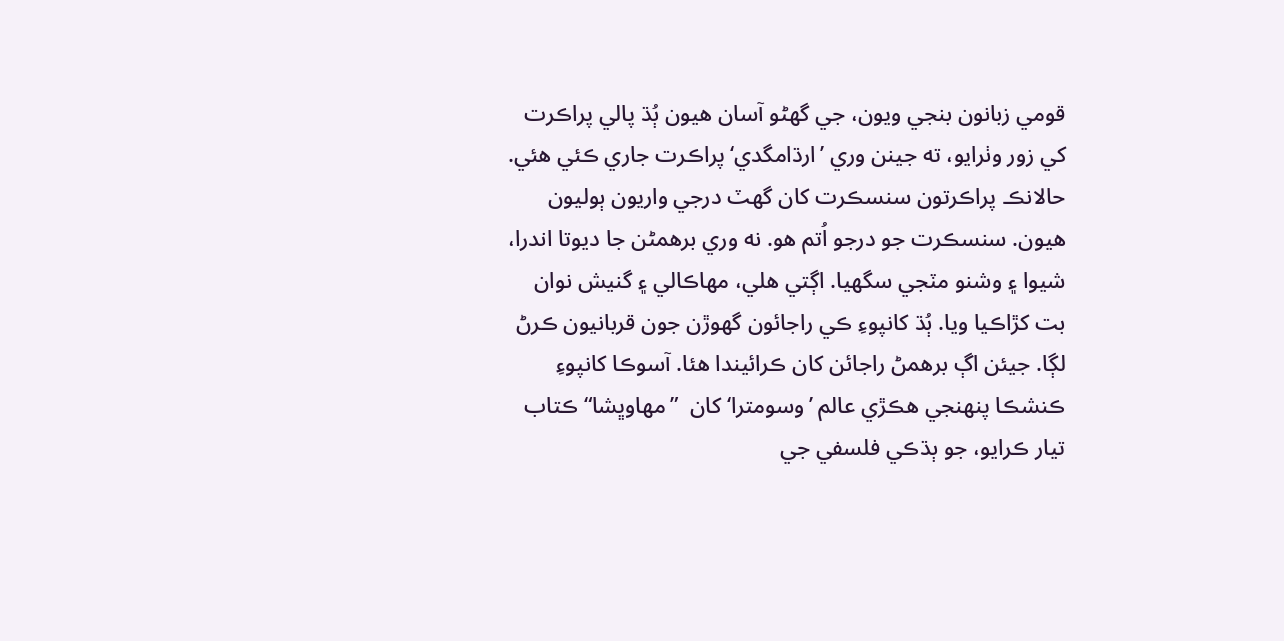قومي زبانون بنجي ويون، جي گهڻو آسان هيون ٻُڌ پالي پراڪرت کي زور وٺرايو، ته جينن وري ’ارڌامگدي‘ پراڪرت جاري ڪئي هئي. حالانڪ پراڪرتون سنسڪرت کان گهٽ درجي واريون ٻوليون هيون. سنسڪرت جو درجو اُتم هو. نه وري برهمڻن جا ديوتا اندرا، شيوا ۽ وشنو مٽجي سگهيا. اڳتي هلي، مھاڪالي ۽ گنيش نوان بت کڙاڪيا ويا. ٻُڌ کانپوءِ ڪي راجائون گهوڙن جون قربانيون ڪرڻ لڳا. جيئن اڳ برهمڻ راجائن کان ڪرائيندا هئا. آسوڪا کانپوءِ ڪنشڪا پنھنجي هڪڙي عالم ’وسومترا‘ کان  ”مھاوڀشا“ ڪتاب تيار ڪرايو، جو ٻڌڪي فلسفي جي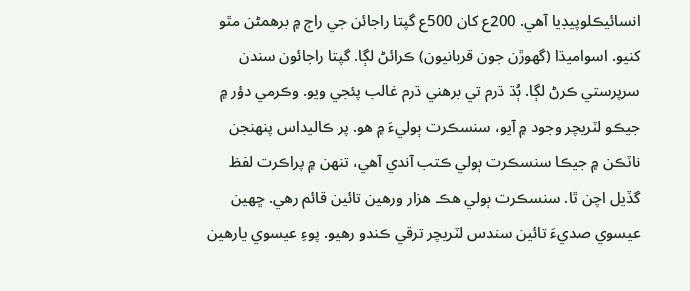انسائيڪلوپيڊيا آهي. 200ع کان 500ع گپتا راجائن جي راڄ ۾ برهمڻن مٿو کنيو. اسواميڌا (گهوڙن جون قربانيون) ڪرائڻ لڳا. گپتا راجائون سندن سرپرستي ڪرڻ لڳا. ٻُڌ ڌرم تي برهني ڌرم غالب پئجي ويو. وڪرمي دؤر ۾ جيڪو لٽريچر وجود ۾ آيو، سنسڪرت ٻوليءَ ۾ هو. پر ڪاليداس پنھنجن ناٽڪن ۾ جيڪا سنسڪرت ٻولي ڪتب آندي آهي، تنھن ۾ پراڪرت لفظ گڏيل اچن ٿا. سنسڪرت ٻولي هڪ هزار ورهين تائين قائم رهي. ڇهين عيسوي صديءَ تائين سندس لٽريچر ترقي ڪندو رهيو. پوءِ عيسوي يارهين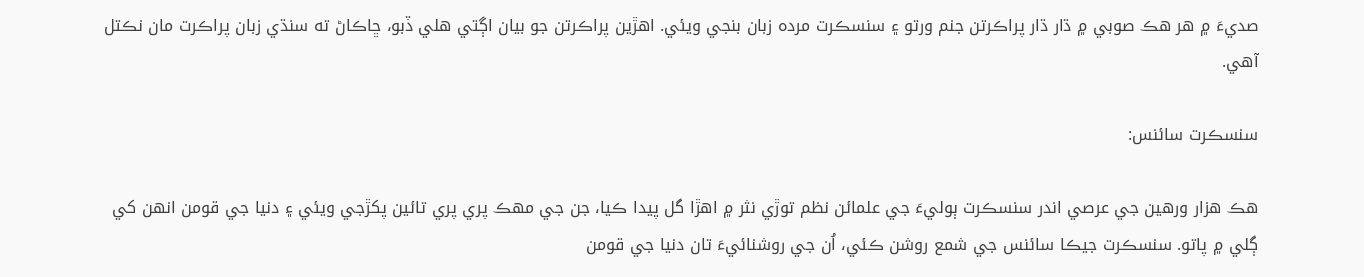صديءَ ۾ هر هڪ صوبي ۾ ڌار ڌار پراڪرتن جنم ورتو ۽ سنسڪرت مرده زبان بنجي ويئي. اهڙين پراڪرتن جو بيان اڳتي هلي ڏبو، ڇاڪاڻ ته سنڌي زبان پراڪرت مان نڪتل آهي.

سنسڪرت سائنس:

هڪ هزار ورهين جي عرصي اندر سنسڪرت ٻوليءَ جي علمائن نظم توڙي نثر ۾ اهڙا گل پيدا ڪيا، جن جي مهڪ پري پري تائين پکڙجي ويئي ۽ دنيا جي قومن انھن کي ڳلي ۾ پاتو. سنسڪرت جيڪا سائنس جي شمع روشن ڪئي، اُن جي روشنائيءَ تان دنيا جي قومن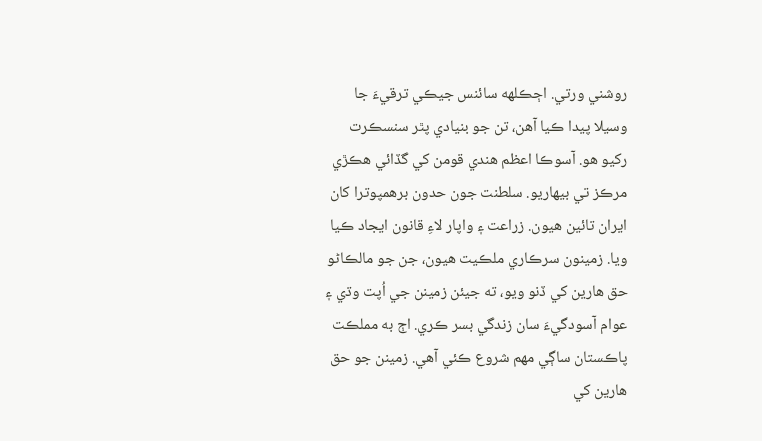روشني ورتي. اڄڪلھه سائنس جيڪي ترقيءَ جا وسيلا پيدا ڪيا آهن، تن جو بنيادي پٿر سنسڪرت رکيو هو. آسوڪا اعظم هندي قومن کي گڏائي هڪڙي مرڪز تي بيهاريو. سلطنت جون حدون برهمپوترا کان ايران تائين هيون. زراعت ۽ واپار لاءِ قانون ايجاد ڪيا ويا. زمينون سرڪاري ملڪيت هيون، جن جو مالڪاڻو حق هارين کي ڏنو ويو، ته جيئن زمينن جي اُپت وڌي ۽ عوام آسودگيءَ سان زندگي بسر ڪري. اڄ به مملڪت پاڪستان ساڳي مهم شروع ڪئي آهي. زمينن جو حق هارين کي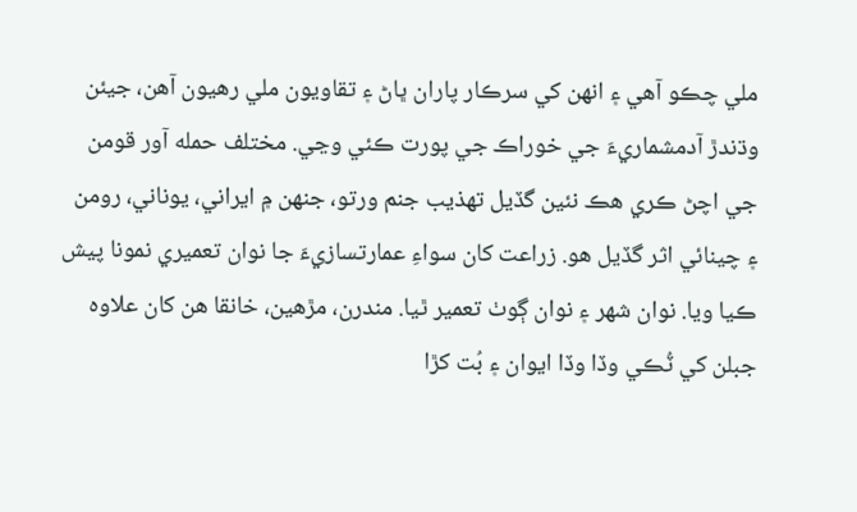ملي چڪو آهي ۽ انھن کي سرڪار پاران ڀاڻ ۽ تقاويون ملي رهيون آهن، جيئن وڌندڙ آدمشماريءَ جي خوراڪ جي پورت ڪئي وڃي. مختلف حمله آور قومن جي اچڻ ڪري هڪ نئين گڏيل تھذيب جنم ورتو، جنھن ۾ ايراني، يوناني، رومن ۽ چينائي اثر گڏيل هو. زراعت کان سواءِ عمارتسازيءَ جا نوان تعميري نمونا پيش ڪيا ويا. نوان شھر ۽ نوان ڳوٺ تعمير ٿيا. مندرن، مڙهين، خانقا هن کان علاوه جبلن کي ٽُڪي وڏا وڏا ايوان ۽ بُت کڙا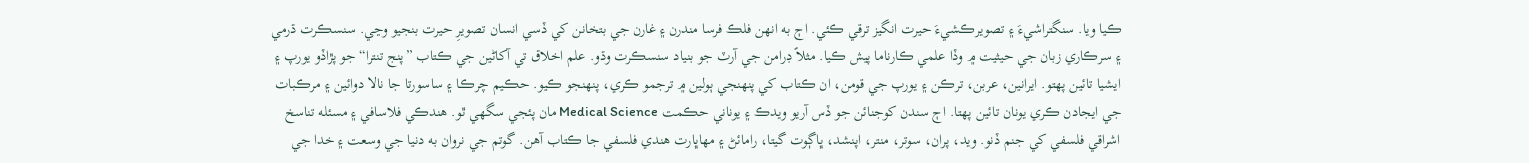ڪيا ويا. سنگتراشيءَ ۽ تصويرڪشيءَ حيرت انگيز ترقي ڪئي. اڄ به انھن فلڪ فرسا مندرن ۽ غارن جي بتخانن کي ڏسي انسان تصويرِ حيرت بنجيو وڃي. سنسڪرت ڌرمي ۽ سرڪاري زبان جي حيثيت ۾ وڏا علمي ڪارناما پيش ڪيا. مثلاً ڊرامن جي آرٽ جو بنياد سنسڪرت وڌو. علم اخلاق تي آکاڻين جي ڪتاب ”پنج تنترا“ جو پڙاڏو يورپ ۽ ايشيا تائين پھتو. ايرانين، عربن، ترڪن ۽ يورپ جي قومن، ان ڪتاب کي پنھنجي ٻولين ۾ ترجمو ڪري، پنھنجو ڪيو. حڪيم چرڪا ۽ ساسورتا جا نالا دوائين ۽ مرڪبات جي ايجادن ڪري يونان تائين پھتا. اڄ سندن کوجنائن جو ڏس آريو ويدڪ ۽ يوناني حڪمت Medical Science مان پئجي سگهي ٿو. هندڪي فلاسافي ۽ مسئله تناسخ اشراقي فلسفي کي جنم ڏنو. ويد، پران، سوتر، منتر، اپنشد، ڀاڳوت گيتا، رامائڻ ۽ مھاڀارت هندي فلسفي جا ڪتاب آهن. گوتم جي نروان به دنيا جي وسعت ۽ خدا جي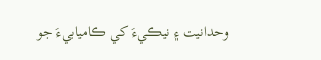وحدانيت ۽ نيڪيءَ کي ڪاميابيءَ جو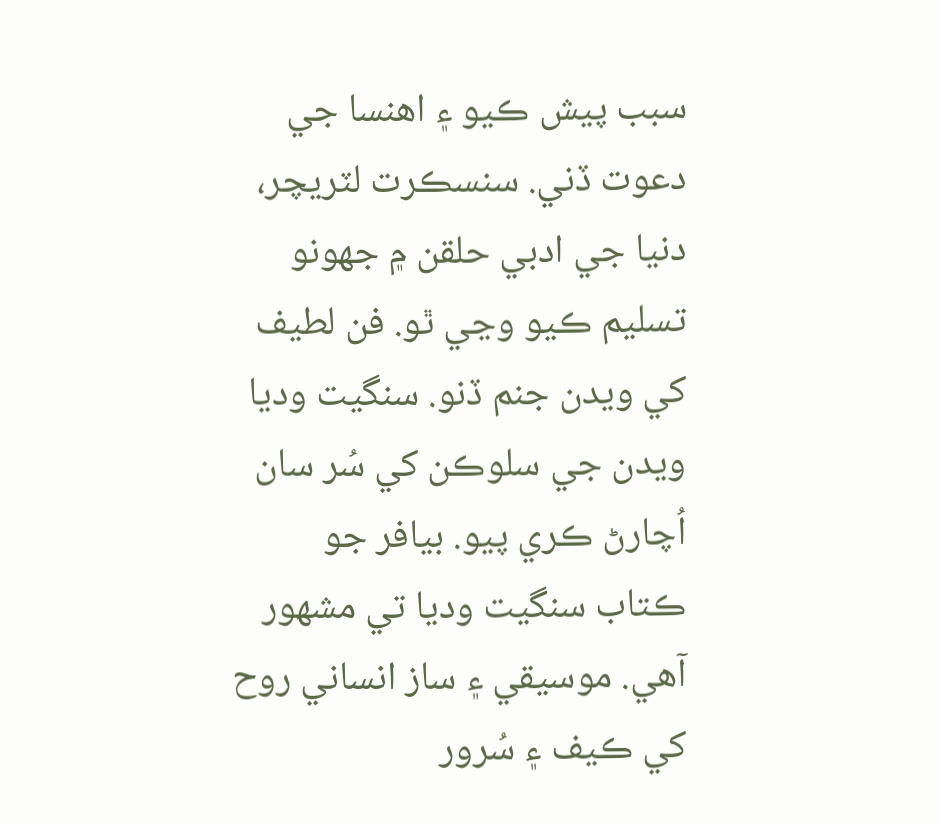سبب پيش ڪيو ۽ اهنسا جي دعوت ڏني. سنسڪرت لٽريچر، دنيا جي ادبي حلقن ۾ جهونو تسليم ڪيو وڃي ٿو. فن لطيف کي ويدن جنم ڏنو. سنگيت وديا ويدن جي سلوڪن کي سُر سان اُچارڻ ڪري پيو. بيافر جو ڪتاب سنگيت وديا تي مشھور آهي. موسيقي ۽ ساز انساني روح کي ڪيف ۽ سُرور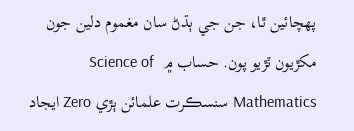پھچائين ٿا، جن جي ٻڌڻ سان مغموم دلين جون مکڙيون ٽڙيو پون. حساب ۾  Science of  Mathematics سنسڪرت علمائن ٻڙي Zero ايجاد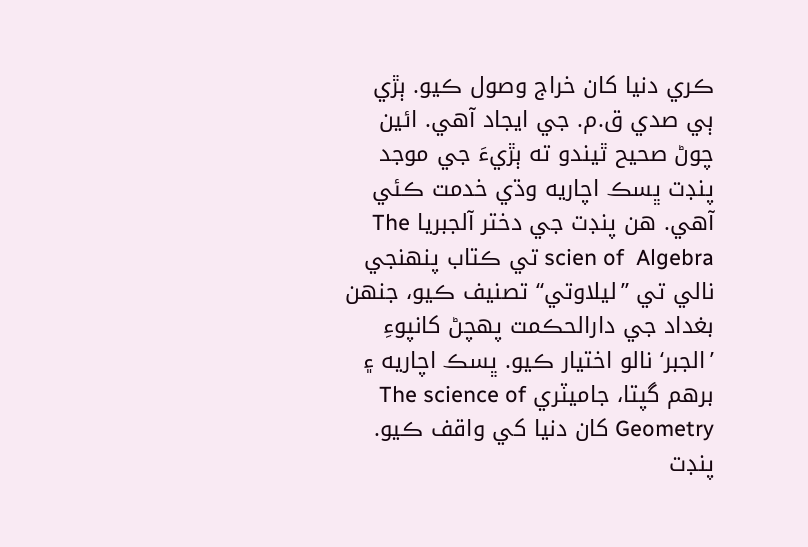ڪري دنيا کان خراج وصول ڪيو. ٻڙي ٻي صدي ق.م. جي ايجاد آهي. ائين چوڻ صحيح ٿيندو ته ٻڙيءَ جي موجد پنڊت ڀسڪ اچاريه وڌي خدمت ڪئي آهي. هن پنڊت جي دختر آلجبريا The scien of  Algebra تي ڪتاب پنھنجي نالي تي ”ليلاوتي“ تصنيف ڪيو، جنھن بغداد جي دارالحڪمت پھچڻ کانپوءِ ’الجبر‘ نالو اختيار ڪيو. ڀسڪ اچاريه ۽ برهم گپتا، جاميٽري The science of Geometry کان دنيا کي واقف ڪيو. پنڊت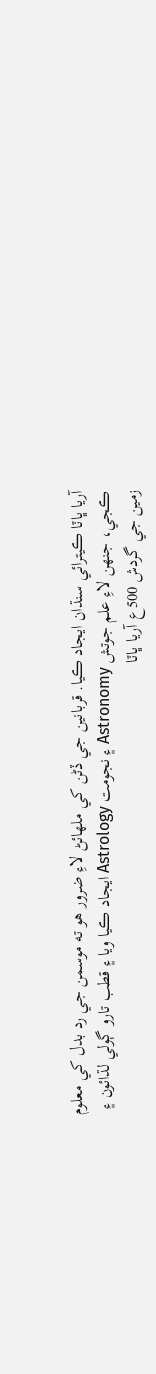آريا ڀاٽا ڪيترائي سنڌان ايجاد ڪيا. قربانين جي ڏڻن کي ملھائڻ لاءِ ضرور هو ته موسمن جي رد بدل کي معلوم ڪجي، جنھن لاءِ علم جوتش Astronomy ۽ نجومت Astrology ايجاد ڪيا ويا ۽ قطب تارو ڳولي لڌائون ۽ زمين جي گردش 500ع آريا ڀاٽا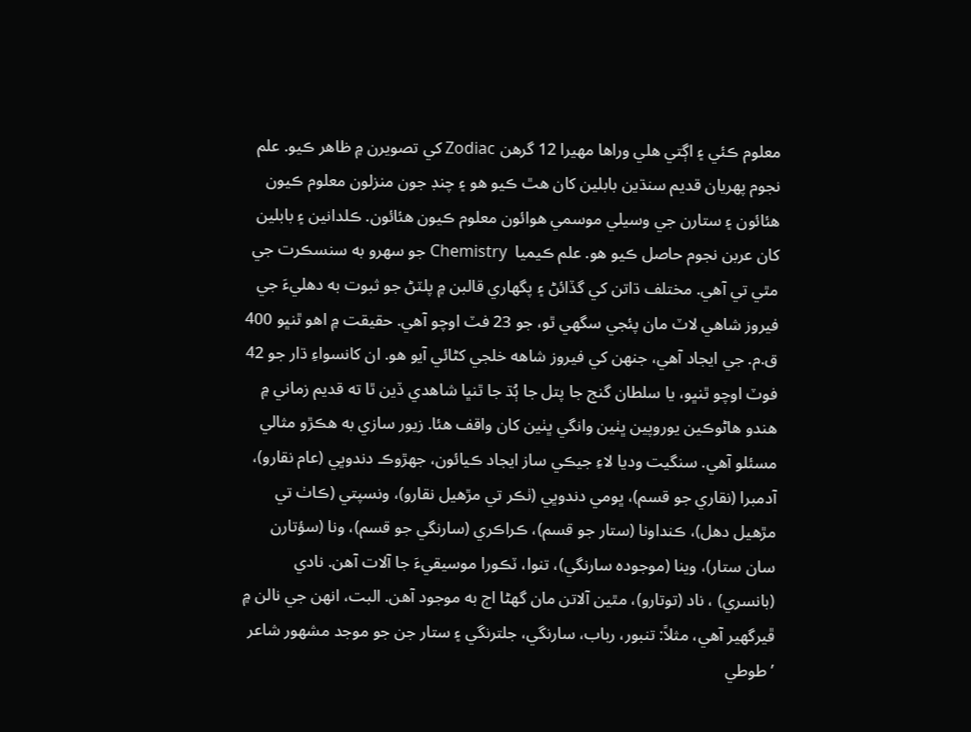معلوم ڪئي ۽ اڳتي هلي وراها مهيرا 12 گرهن Zodiac کي تصويرن ۾ ظاهر ڪيو. علم نجوم پھريان قديم سنڌين بابلين کان هٿ ڪيو هو ۽ چنڊ جون منزلون معلوم ڪيون هئائون ۽ ستارن جي وسيلي موسمي هوائون معلوم ڪيون هئائون. ڪلدانين ۽ بابلين کان عربن نجوم حاصل ڪيو هو. علم ڪيميا  Chemistry جو سھرو به سنسڪرت جي مٿي تي آهي. مختلف ڌاتن کي گڏائڻ ۽ پگهاري قالبن ۾ پلٽڻ جو ثبوت به دهليءَ جي فيروز شاهي لاٽ مان پئجي سگهي ٿو، جو 23 فٽ اوچو آهي. حقيقت ۾ اهو ٿنڀو 400 ق.م. جي ايجاد آهي، جنھن کي فيروز شاهه خلجي کڻائي آيو هو. ان کانسواءِ ڌار جو 42 فوٽ اوچو ٿنڀو، يا سلطان گنج جا پتل جا ٻُڌ جا ٿنڀا شاهدي ڏين ٿا ته قديم زماني ۾ هندو هاڻوڪين يوروپين ڀٺين وانگي ڀٺين کان واقف هئا. زيور سازي به هڪڙو مثالي مسئلو آهي. سنگيت وديا لاءِ جيڪي ساز ايجاد ڪيائون، جهڙوڪ دندوڀي (عام نقارو)، آدمبرا (نقاري جو قسم)، ڀومي دندوڀي (ٺڪر تي مڙهيل نقارو)، ونسپتي (ڪاٺ تي مڙهيل دهل)، ڪنداونا (ستار جو قسم)، ڪراڪري (سارنگي جو قسم)، ونا (سؤتارن سان ستار)، وينا (موجوده سارنگي)، تنوا، ٽڪورا موسيقيءَ جا آلات آهن. نادي (بانسري) ، ناد (توتارو)، مٿين آلاتن مان گهڻا اڄ به موجود آهن. البت، انھن جي نالن ۾ ڦيرگهير آهي، مثلاً: تنبور، رباب، سارنگي، جلترنگي ۽ ستار جن جو موجد مشھور شاعر ’طوطي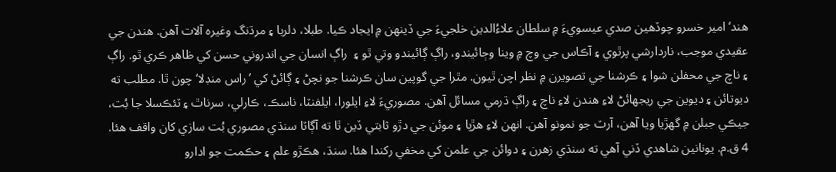هند‘ امير خسرو چوڏهين صدي عيسويءَ ۾ سلطان علاءُالدين خلجيءَ جي ڏينھن ۾ ايجاد ڪيا. طبلا، دلربا ۽ مرڌنگ وغيره آلات آهن. هندن جي عقيدي موجب، ناردارشي پرٿوي ۽ آڪاس جي وچ ۾ وينا وڄائيندو، راڳ ڳائيندو وتي ٿو ۽  راڳ انسان جي اندروني حسن کي ظاهر ڪري ٿو. راڳ ۽ ناچ جي محفلن شوا ۽ ڪرشنا جي تصويرن ۾ نظر اچن ٿيون. مٿرا جي گوپين سان ڪرشنا جو نچڻ ۽ ڳائڻ کي ’راس منڊلا‘ چون ٿا. مطلب ته ديوتائن ۽ ديوين جي ريجھائڻ لاءِ هندن لاءِ ناچ ۽ راڳ ڌرمي مسائل آهن. مصوريءَ لاءِ ايلورا، ايلفنٽا، ناسڪ، ڪارلي، سرناٿ ۽ ٽئڪسلا جا بُت، جيڪي جبلن ۾ گهڙيا ويا آهن، آرٽ جو نمونو آهن. انھن لاءِ هڙپا ۽ موئن جي دڙو ثابتي ڏين ٿا ته آڳاٽا سنڌي مصوري بُت سازي کان واقف هئا. 4 ق.م. يونانين شاهدي ڏني آهي ته سنڌي زهرن ۽ دوائن جي علمن کي مخفي رکندا هئا. سنڌ، هڪڙو علم ۽ حڪمت جو ادارو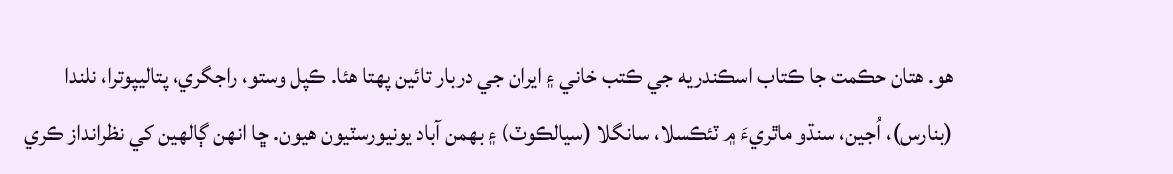هو. هتان حڪمت جا ڪتاب اسڪندريه جي ڪتب خاني ۽ ايران جي دربار تائين پھتا هئا. ڪپل وستو، راجگري، پتاليپوترا، نلندا (بنارس)، اُجين، سنڌو ماٿريءَ ۾ ٽئڪسلا، سانگلا (سيالڪوٽ) ۽ بهمن آباد يونيورسٽيون هيون. ڇا انھن ڳالهين کي نظرانداز ڪري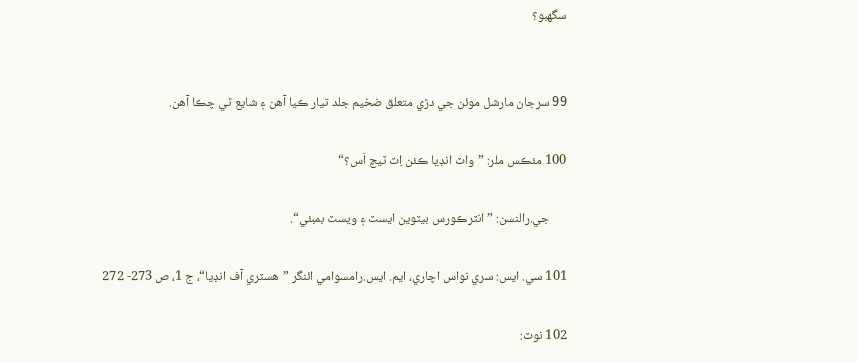سگهبو؟


99 سرجان مارشل موئن جي دڙي متعلق ضخيم جلد تيار ڪيا آهن ۽ شايع ٿي چڪا آهن.

100 مئڪس ملر: ”واٽ انڊيا ڪئن اِٽ ٽيچ اَس؟“

      جي.رالنسن: ”انٽرڪورس بيٽوين ايسٽ ۽ ويسٽ بمبئي“.

101 سي. ايس: سري نواس اچاري، ايم. ايس.رامسوامي ائنگر ”هسٽري آف انڊيا“، ج 1، ص 273- 272

102 نوٽ: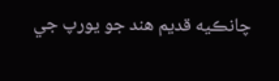چانڪيه قديم هند جو يورپ جي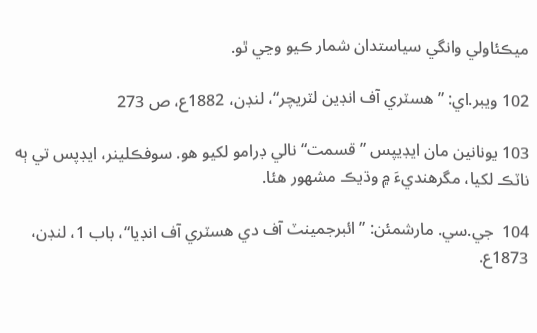ميڪئاولي وانگي سياستدان شمار ڪيو وڃي ٿو.

102 ويبر.اي: ”هسٽري آف انڊين لٽريچر“، لنڊن، 1882ع، ص 273

103 يونانين مان ايڊيپس ”قسمت“ نالي ڊرامو لکيو هو. سوفڪلينر، ايڊپس تي ٻه ناٽڪ لکيا، مگرهنديءَ ۾ وڌيڪ مشھور هئا.

104  جي.سي. مارشمئن: ”ائبرجمينٽ آف دي هسٽري آف انڊيا“، باب 1، لنڊن، 1873ع.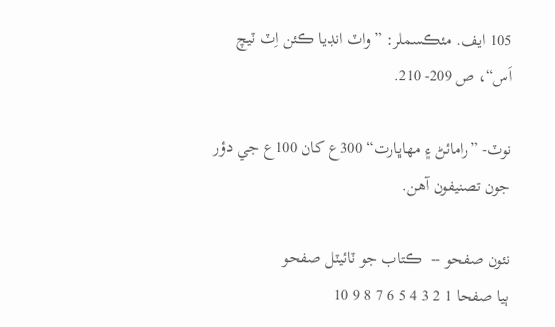105 ايف. مئڪسملر: ”واٽ انڊيا ڪئن اِٽ ٽيچ اَس“، ص 209- 210.

نوٽ- ”رامائڻ ۽ مھاڀارت“ 300ع کان 100ع جي دؤر جون تصنيفون آهن.

نئون صفحو --  ڪتاب جو ٽائيٽل صفحو
ٻيا صفحا 1 2 3 4 5 6 7 8 9 10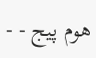هوم پيج - -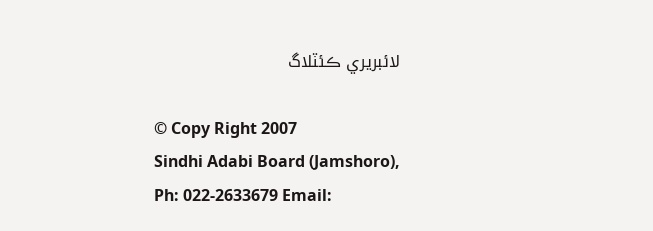لائبريري ڪئٽلاگ

© Copy Right 2007
Sindhi Adabi Board (Jamshoro),
Ph: 022-2633679 Email: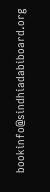bookinfo@sindhiadabiboard.org